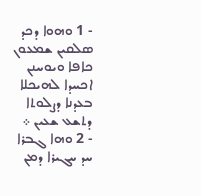- 1 ܘܗܘܐ ܕܟܕ ܤܠܩܝܢ ܫܡܥܘܢ ܟܐܦܐ ܘܝܘܚܢܢ ܐܟܚܕܐ ܠܗܝܟܠܐ ܒܥܕܢܐ ܕܨܠܘܬܐ ܕܬܫܥ ܫܥܝܢ ܀
- 2 ܘܗܐ ܓܒܪܐ ܚܕ ܚܓܝܪܐ ܕܡܢ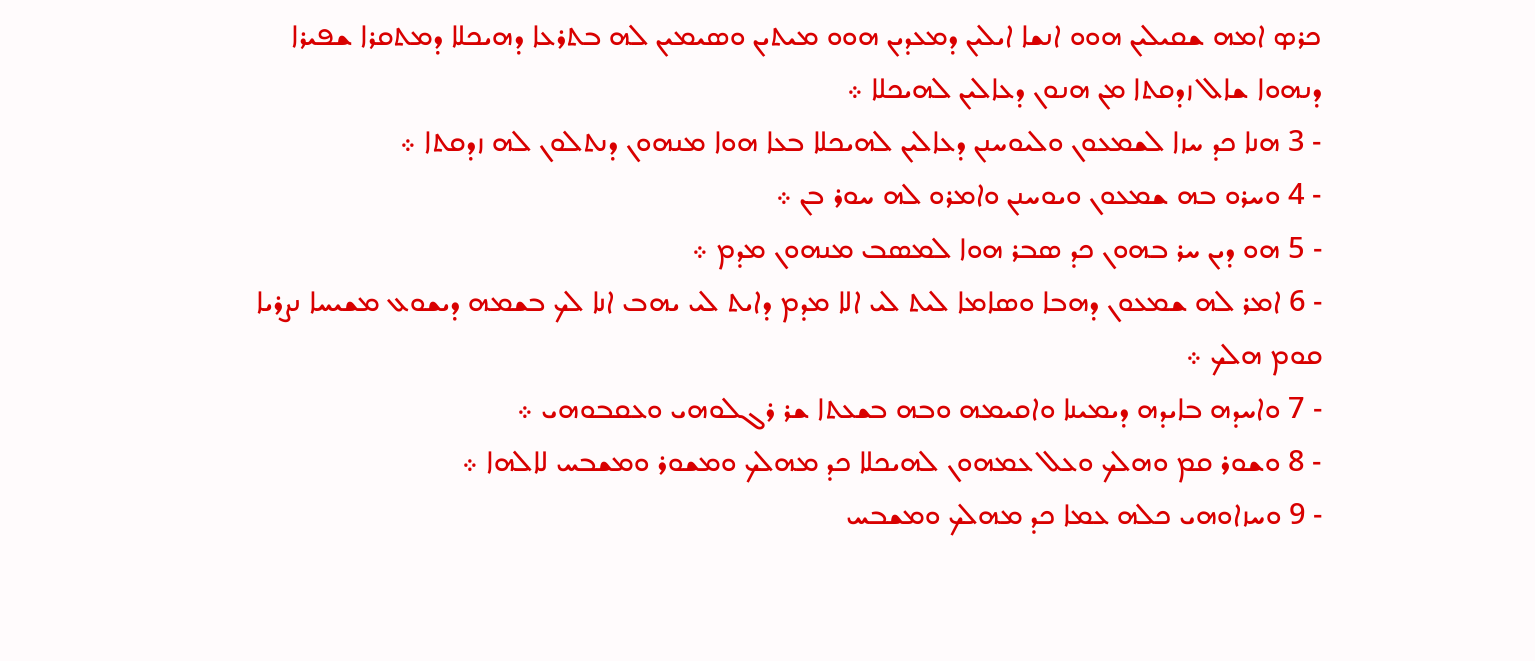ܟܪܤ ܐܡܗ ܫܩܝܠܝܢ ܗܘܘ ܐܢܫܐ ܐܝܠܝܢ ܕܡܥܕܝܢ ܗܘܘ ܡܝܬܝܢ ܘܤܝܡܝܢ ܠܗ ܒܬܪܥܐ ܕܗܝܟܠܐ ܕܡܬܩܪܐ ܫܦܝܪܐ ܕܢܗܘܐ ܫܐܠ ܙܕܩܬܐ ܡܢ ܗܢܘܢ ܕܥܐܠܝܢ ܠܗܝܟܠܐ ܀
- 3 ܗܢܐ ܟܕ ܚܙܐ ܠܫܡܥܘܢ ܘܠܝܘܚܢܢ ܕܥܐܠܝܢ ܠܗܝܟܠܐ ܒܥܐ ܗܘܐ ܡܢܗܘܢ ܕܢܬܠܘܢ ܠܗ ܙܕܩܬܐ ܀
- 4 ܘܚܪܘ ܒܗ ܫܡܥܘܢ ܘܝܘܚܢܢ ܘܐܡܪܘ ܠܗ ܚܘܪ ܒܢ ܀
- 5 ܗܘ ܕܝܢ ܚܪ ܒܗܘܢ ܟܕ ܤܒܪ ܗܘܐ ܠܡܤܒ ܡܢܗܘܢ ܡܕܡ ܀
- 6 ܐܡܪ ܠܗ ܫܡܥܘܢ ܕܗܒܐ ܘܤܐܡܐ ܠܝܬ ܠܝ ܐܠܐ ܡܕܡ ܕܐܝܬ ܠܝ ܝܗܒ ܐܢܐ ܠܟ ܒܫܡܗ ܕܝܫܘܥ ܡܫܝܚܐ ܢܨܪܝܐ ܩܘܡ ܗܠܟ ܀
- 7 ܘܐܚܕܗ ܒܐܝܕܗ ܕܝܡܝܢܐ ܘܐܩܝܡܗ ܘܒܗ ܒܫܥܬܐ ܫܪ ܪܓܠܘܗܝ ܘܥܩܒܘܗܝ ܀
- 8 ܘܫܘܪ ܩܡ ܘܗܠܟ ܘܥܠ ܥܡܗܘܢ ܠܗܝܟܠܐ ܟܕ ܡܗܠܟ ܘܡܫܘܪ ܘܡܫܒܚ ܠܐܠܗܐ ܀
- 9 ܘܚܙܐܘܗܝ ܟܠܗ ܥܡܐ ܟܕ ܡܗܠܟ ܘܡܫܒܚ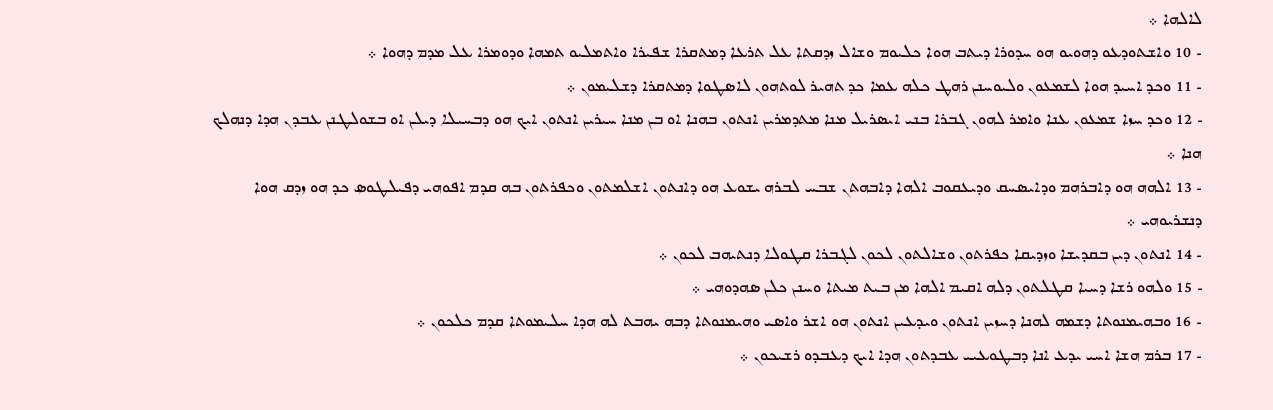ܠܐܠܗܐ ܀
- 10 ܘܐܫܬܘܕܥܘ ܕܗܘܝܘ ܗܘ ܚܕܘܪܐ ܕܝܬܒ ܗܘܐ ܟܠܝܘܡ ܘܫܐܠ ܙܕܩܬܐ ܥܠ ܬܪܥܐ ܕܡܬܩܪܐ ܫܦܝܪܐ ܘܐܬܡܠܝܘ ܬܡܗܐ ܘܕܘܡܪܐ ܥܠ ܡܕܡ ܕܗܘܐ ܀
- 11 ܘܟܕ ܐܚܝܕ ܗܘܐ ܠܫܡܥܘܢ ܘܠܝܘܚܢܢ ܪܗܛ ܟܠܗ ܥܡܐ ܟܕ ܬܗܝܪ ܠܘܬܗܘܢ ܠܐܤܛܘܐ ܕܡܬܩܪܐ ܕܫܠܝܡܘܢ ܀
- 12 ܘܟܕ ܚܙܐ ܫܡܥܘܢ ܥܢܐ ܘܐܡܪ ܠܗܘܢ ܓܒܪܐ ܒܢܝ ܐܝܤܪܝܠ ܡܢܐ ܡܬܕܡܪܝܢ ܐܢܬܘܢ ܒܗܢܐ ܐܘ ܒܢ ܡܢܐ ܚܝܪܝܢ ܐܢܬܘܢ ܐܝܟ ܗܘ ܕܒܚܝܠܐ ܕܝܠܢ ܐܘ ܒܫܘܠܛܢܢ ܥܒܕܢ ܗܕܐ ܕܢܗܠܟ ܗܢܐ ܀
- 13 ܐܠܗܗ ܗܘ ܕܐܒܪܗܡ ܘܕܐܝܤܚܩ ܘܕܝܥܩܘܒ ܐܠܗܐ ܕܐܒܗܬܢ ܫܒܚ ܠܒܪܗ ܝܫܘܥ ܗܘ ܕܐܢܬܘܢ ܐܫܠܡܬܘܢ ܘܟܦܪܬܘܢ ܒܗ ܩܕܡ ܐܦܘܗܝ ܕܦܝܠܛܘܤ ܟܕ ܗܘ ܙܕܩ ܗܘܐ ܕܢܫܪܝܘܗܝ ܀
- 14 ܐܢܬܘܢ ܕܝܢ ܒܩܕܝܫܐ ܘܙܕܝܩܐ ܟܦܪܬܘܢ ܘܫܐܠܬܘܢ ܠܟܘܢ ܠܓܒܪܐ ܩܛܘܠܐ ܕܢܬܝܗܒ ܠܟܘܢ ܀
- 15 ܘܠܗܘ ܪܫܐ ܕܚܝܐ ܩܛܠܬܘܢ ܕܠܗ ܐܩܝܡ ܐܠܗܐ ܡܢ ܒܝܬ ܡܝܬܐ ܘܚܢܢ ܟܠܢ ܤܗܕܘܗܝ ܀
- 16 ܘܒܗܝܡܢܘܬܐ ܕܫܡܗ ܠܗܢܐ ܕܚܙܝܢ ܐܢܬܘܢ ܘܝܕܥܝܢ ܐܢܬܘܢ ܗܘ ܐܫܪ ܘܐܤܝ ܘܗܝܡܢܘܬܐ ܕܒܗ ܝܗܒܬ ܠܗ ܗܕܐ ܚܠܝܡܘܬܐ ܩܕܡ ܟܠܟܘܢ ܀
- 17 ܒܪܡ ܗܫܐ ܐܚܝ ܝܕܥ ܐܢܐ ܕܒܛܘܥܝܝ ܥܒܕܬܘܢ ܗܕܐ ܐܝܟ ܕܥܒܕܘ ܪܫܝܟܘܢ ܀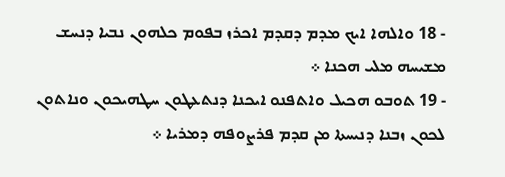- 18 ܘܐܠܗܐ ܐܝܟ ܡܕܡ ܕܩܕܡ ܐܟܪܙ ܒܦܘܡ ܟܠܗܘܢ ܢܒܝܐ ܕܢܚܫ ܡܫܝܚܗ ܡܠܝ ܗܟܢܐ ܀
- 19 ܬܘܒܘ ܗܟܝܠ ܘܐܬܦܢܘ ܐܝܟܢܐ ܕܢܬܥܛܘܢ ܚܛܗܝܟܘܢ ܘܢܐܬܘܢ ܠܟܘܢ ܙܒܢܐ ܕܢܝܚܬܐ ܡܢ ܩܕܡ ܦܪܨܘܦܗ ܕܡܪܝܐ ܀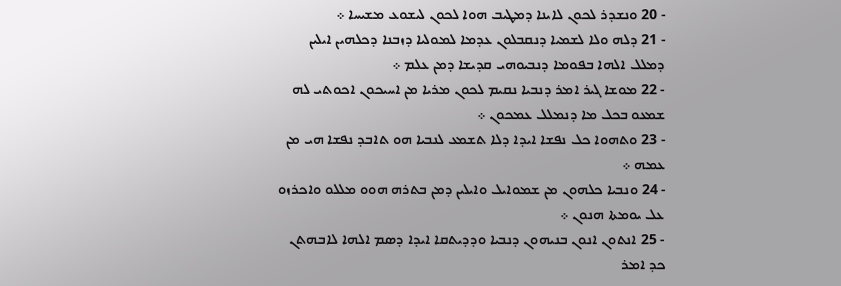- 20 ܘܢܫܕܪ ܠܟܘܢ ܠܐܝܢܐ ܕܡܛܝܒ ܗܘܐ ܠܟܘܢ ܠܝܫܘܥ ܡܫܝܚܐ ܀
- 21 ܕܠܗ ܘܠܐ ܠܫܡܝܐ ܕܢܩܒܠܘܢ ܥܕܡܐ ܠܡܘܠܝܐ ܕܙܒܢܐ ܕܟܠܗܝܢ ܐܝܠܝܢ ܕܡܠܠ ܐܠܗܐ ܒܦܘܡܐ ܕܢܒܝܘܗܝ ܩܕܝܫܐ ܕܡܢ ܥܠܡ ܀
- 22 ܡܘܫܐ ܓܝܪ ܐܡܪ ܕܢܒܝܐ ܢܩܝܡ ܠܟܘܢ ܡܪܝܐ ܡܢ ܐܚܝܟܘܢ ܐܟܘܬܝ ܠܗ ܫܡܥܘ ܒܟܠ ܡܐ ܕܢܡܠܠ ܥܡܟܘܢ ܀
- 23 ܘܬܗܘܐ ܟܠ ܢܦܫܐ ܐܝܕܐ ܕܠܐ ܬܫܡܥ ܠܢܒܝܐ ܗܘ ܬܐܒܕ ܢܦܫܐ ܗܝ ܡܢ ܥܡܗ ܀
- 24 ܘܢܒܝܐ ܟܠܗܘܢ ܡܢ ܫܡܘܐܝܠ ܘܐܝܠܝܢ ܕܡܢ ܒܬܪܗ ܗܘܘ ܡܠܠܘ ܘܐܟܪܙܘ ܥܠ ܝܘܡܬܐ ܗܢܘܢ ܀
- 25 ܐܢܬܘܢ ܐܢܘܢ ܒܢܝܗܘܢ ܕܢܒܝܐ ܘܕܕܝܬܩܐ ܐܝܕܐ ܕܤܡ ܐܠܗܐ ܠܐܒܗܬܢ ܟܕ ܐܡܪ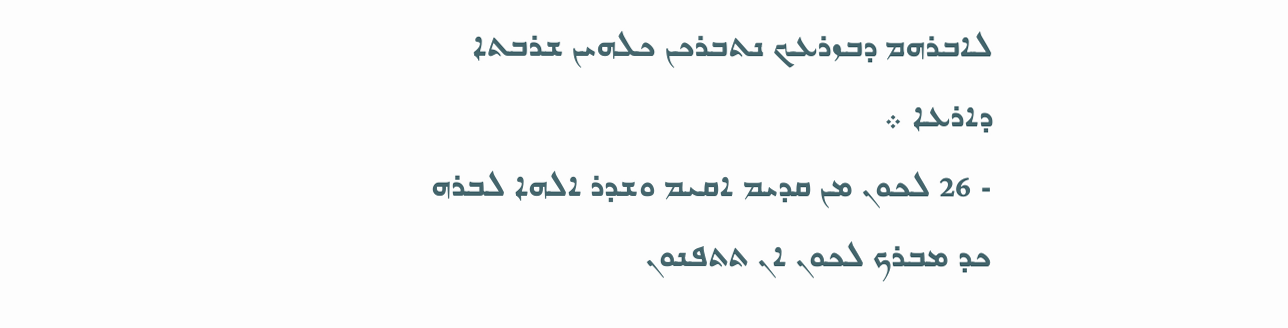ܠܐܒܪܗܡ ܕܒܙܪܥܟ ܢܬܒܪܟܢ ܟܠܗܝܢ ܫܪܒܬܐ ܕܐܪܥܐ ܀
- 26 ܠܟܘܢ ܡܢ ܩܕܝܡ ܐܩܝܡ ܘܫܕܪ ܐܠܗܐ ܠܒܪܗ ܟܕ ܡܒܪܟ ܠܟܘܢ ܐܢ ܬܬܦܢܘܢ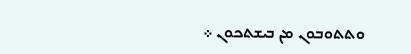ܘܬܬܘܒܘܢ ܡܢ ܒܝܫܬܟܘܢ ܀